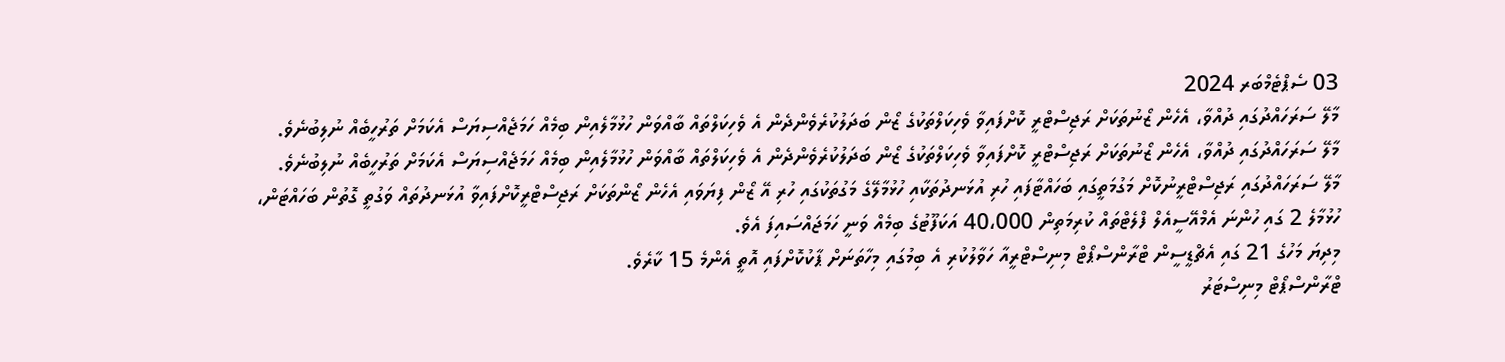03 ސެޕްޓެމްބަރ 2024
މާލޭ ސަރަހައްދުގައި ދުއްވާ، އެހެން ޒޯނުތަކަށް ރަޖިސްޓްރީ ކޮށްފައިވާ ވެހިކަލްތަކުގެ ޒޯން ބަދަލުކުރެވެންދެން އެ ވެހިކަލްތައް ބާއްވަން ހުޅުމާލެއިން ބިމެއް ހަމަޖެއްސިޔަސް އެކަމަށް ތަރުހީބެއް ނުލިބުނެވެ.
މާލޭ ސަރަހައްދުގައި ދުއްވާ، އެހެން ޒޯނުތަކަށް ރަޖިސްޓްރީ ކޮށްފައިވާ ވެހިކަލްތަކުގެ ޒޯން ބަދަލުކުރެވެންދެން އެ ވެހިކަލްތައް ބާއްވަން ހުޅުމާލެއިން ބިމެއް ހަމަޖެއްސިޔަސް އެކަމަށް ތަރުހީބެއް ނުލިބުނެވެ.
މާލޭ ސަރަހައްދުގައި ރަޖިސްޓްރީނުކޮށް މަގުމަތީގައި ބަހައްޓާފައި ހުރި އުޅަނދުތަކާއި ހުޅުމާލޭގެ މަގުތަކުގައި ހުރި އޭ ޒޯން ފިޔަވައި އެހެން ޒޯންތަކަށް ރަޖިސްޓްރީކޮށްފައިވާ އުޅަނދުތައް ވަގުތީ ގޮތުން ބަހައްޓަން، ހުޅުމާލެ 2 ގައި ހުންނަ އެމްއޭސީއެލް ފްލެޓްތައް ކުރިމަތިން 40،000 އަކަފޫޓުގެ ބިމެއް ވަނީ ހަމަޖައްސައިފަ އެވެ.
މިދިޔަ މަހުގެ 21 ގައި އެޗްޑީސީން ޓްރާންސްޕޯޓް މިނިސްޓްރީއާ ހަވާލުކުރި އެ ބިމުގައި މިހާތަނަށް ޕާކުކޮށްފައި އޮތީ އެންމެ 15 ކާރެވެ.
ޓްރާންސްޕޯޓް މިނިސްޓަރު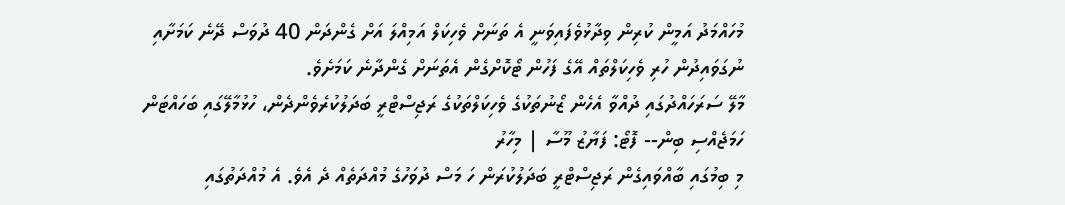މުހައްމަދު އަމީން ކުރިން ވިދާޅުވެފައިވަނީ އެ ތަނަށް ވެހިކަލް އަމިއްލަ އަށް ގެންދަން 40 ދުވަސް ދޭނެ ކަމަށާއި ނުގަވައިދުން ހުރި ވެހިކަލްތައް އޭގެ ފަހުން ޓޯކޮށްގެން އެތަނަށް ގެންދާނެ ކަމަށެވެ.
މާލޭ ސަރަހައްދުގައި ދުއްވާ އެހެން ޒޯނުތަކުގެ ވެހިކަލްތަކުގެ ރަޖިސްޓްރީ ބަދަލުކުރެވެންދެން، ހުޅުމާލޭގައި ބަހައްޓަން ހަމަޖެއްސި ބިން-- ފޮޓޯ: ފަޔާޒު މޫސާ | މިހާރު
މި ބިމުގައި ބާއްވައިގެން ރަޖިސްޓްރީ ބަދަލުކުރަން ހަ މަސް ދުވަހުގެ މުއްދަތެއް ދެ އެވެ. އެ މުއްދަތުގައި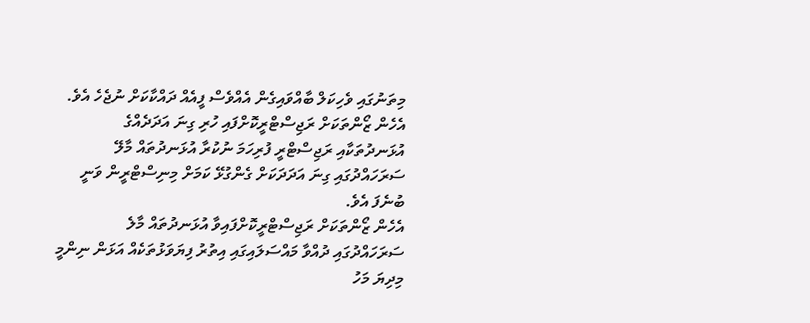މިތަނުގައި ވެހިކަލް ބާއްވައިގެން އެއްވެސް ފީއެއް ދައްކާކަށް ނުޖެހެ އެވެ.
އެހެން ޒޯންތަކަށް ރަޖިސްޓްރީކޮށްފައި ހުރި ގިނަ އަދަދެއްގެ އުޅަނދުތަކާއި ރަޖިސްޓްރީ ފުރިހަމަ ނުކުރާ އުޅަނދުތައް މާލޭ ސަރަހައްދުގައި ގިނަ އަދަދަކަށް ގެންގުޅޭ ކަމަށް މިނިސްޓްރީން ވަނީ ބުނެފަ އެވެ.
އެހެން ޒޯންތަކަށް ރަޖިސްޓްރީކޮށްފައިވާ އުޅަނދުތައް މާލެ ސަރަހައްދުގައި ދުއްވާ މައްސަލައިގައި އިތުރު ފިޔަވަޅުތަކެއް އަޅަން ނިންމީ މިދިޔަ މަހު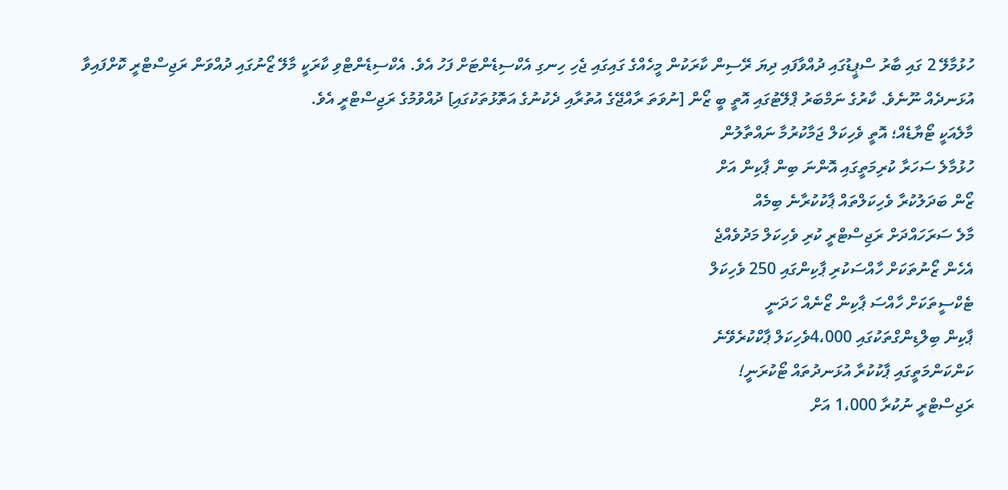ހުޅުމާލޭ 2 ގައި ބާރު ސްޕީޑުގައި ދުއްވާފައި ދިޔަ ރޭސިން ކާރަކުން މީހެއްގެ ގައިގައި ޖެހި ހިނގި އެކްސިޑެންޓަށް ފަހު އެވެ. އެކްސިޑެންޓްވި ކާރަކީ މާލޭ ޒޯނުގައި ދުއްވަން ރަޖިސްޓްރީ ކޮށްފައިވާ އުޅަނދެއް ނޫނެވެ. ކާރުގެ ނަމްބަރު ޕްލޭޓުގައި އޮތީ ބީ ޒޯން [ނުވަތަ ރާއްޖޭގެ އުތުރާއި ދެކުނުގެ އަތޮޅުތަކުގައި] ދުއްވުމުގެ ރަޖިސްޓްރީ އެވެ.
މާލެއަކީ ޓޯޔާޑެއް؛ އޮތީ ވެހިކަލް ޖަމާކުރުމާ ނައްތާލުން
ހުޅުމާލެ ސަހަރާ ކުރިމަތީގައި އޮންނަ ބިން ޕާކިން އަށް
ޒޯން ބަދަލުކުރާ ވެހިކަލްތައް ޕާކުކުރާނެ ބިމެއް
މާލެ ސަރަހައްދަށް ރަޖިސްޓްރީ ކުރި ވެހިކަލް މަދުވެއްޖެ
އެހެން ޒޯނުތަކަށް ހާއްސަކުރި ޕާކިންގައި 250 ވެހިކަލް
ޓެކްސީތަކަށް ހާއްސަ ޕާކިން ޒޯނެއް ހަދަނީ
ޕާކިން ބިލްޑިންގްތަކުގައި 4،000ވެހިކަލް ޕާކްކުރެވޭނެ
ކަންކަންމަތީގައި ޕާކުކުރާ އުޅަނދުތައް ޓޯކުރަނީ!
ރަޖިސްޓްރީ ނުކުރާ 1،000 އަށް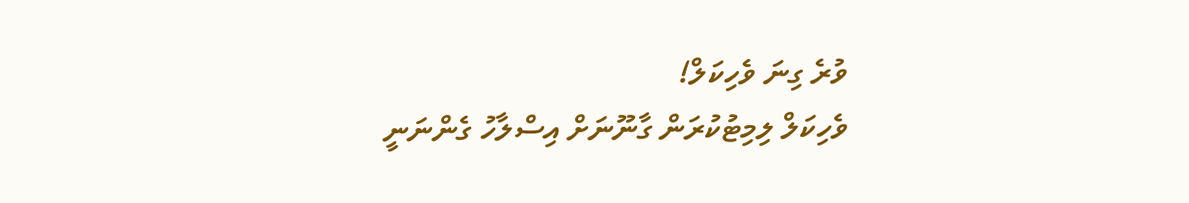ވުރެ ގިނަ ވެހިކަލް!
ވެހިކަލް ލިމިޓުކުރަން ގާނޫނަށް އިސްލާހު ގެންނަނީ